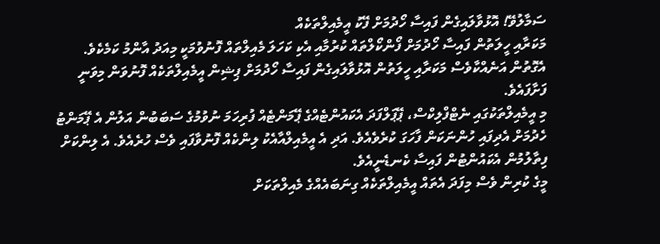ސަމާލުވޭ! އޮޅުވާލައިގެން ފައިސާ ހޯދުމަށް ފޭކު އީމެއިލްތަކެއް
މަކަރާއި ހީލަތުން ފައިސާ ހޯދުމަށް ފޯންކޯލްތައް ކުރުމާއި އެކި ކަހަލަ މެއިލްތައް ފޮނުވުމަކީ މިއަދު އާންމު ކަމެކެވެ. އެގޮތުން އަނެއްކާވެސް މަކަރާއި ހީލަތުން އޮޅުވާލައިގެން ފައިސާ ހޯދުމަށް ޕިޝިން އީމެއިލްތަކެއް ފޮނުވަން މިވަނީ ފަށާފައެވެ.
މި އީމެއިލްތަކުގައި ނެޓްފްލިކްސް، ޕޭޕަލްފަދަ އެކައުންޓެއްގެ ޕޭމަންޓެއް ފުރިހަމަ ނުވުމުގެ ސަބަބުން އަލުން އެ ޕޭމަންޓު ހެދުމަށް އެދިފައި ހުންނަކަން ފާހަގަ ކުރެވެއެވެ. އަދި އެ އީމެއިލްއާއެކު ލިންކެއް ފޮނުވާފައި ވެސް ހުރެއެވެ. އެ ލިންކަށް ފިތާލުމުން އެކައުންޓުން ފައިސާ ކެނޑެނީއެވެ.
މީގެ ކުރިން ވެސް މިފަދަ އެތައް އީމެއިލްތަކެއް ގިނަބައެއްގެ މެއިލްތަކަށް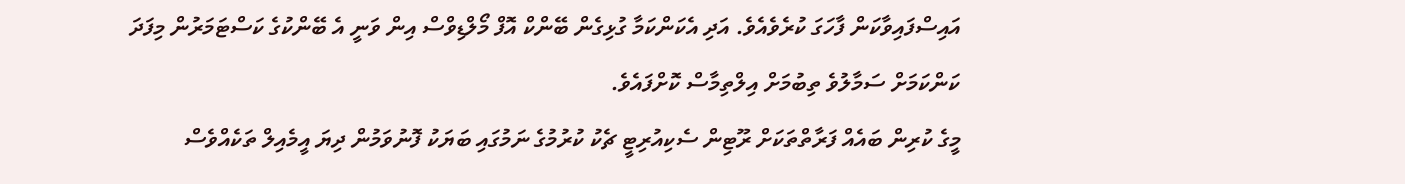އައިސްފައިވާކަން ފާހަގަ ކުރެވެއެވެ. އަދި އެކަންކަމާ ގުޅިގެން ބޭންކް އޮފް މޯލްޑިވްސް އިން ވަނީ އެ ބޭންކުގެ ކަސްޓަމަރުން މިފަދަ ކަންކަމަށް ސަމާލުވެ ތިބުމަށް އިލްތިމާސް ކޮށްފައެވެ.
މީގެ ކުރިން ބައެއް ފަރާތްތަކަށް ރޫޓިން ސެކިއުރިޓީ ޗެކު ކުރުމުގެ ނަމުގައި ބަޔަކު ފޮނުވަމުން ދިޔަ އީމެއިލް ތަކެއްވެސް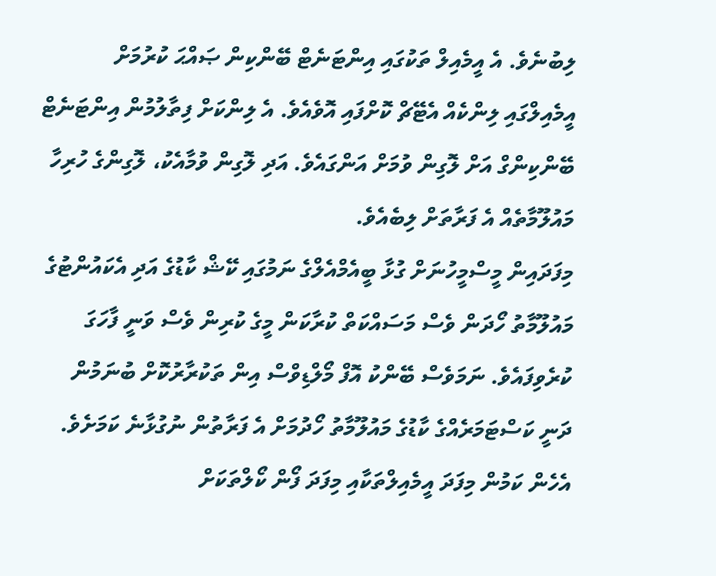ލިބުނެވެ. އެ އީމެއިލް ތަކުގައި އިންޓަނެޓް ބޭންކިން ޞައްޙަ ކުރުމަށް އީމެއިލްގައި ލިންކެއް އެޓޭޗް ކޮށްފައި އޮވެއެވެ. އެ ލިންކަށް ފިތާލުމުން އިންޓަނެޓް ބޭންކިންގް އަށް ލޮގިން ވުމަށް އަންގައެވެ. އަދި ލޮގިން ވުމާއެކު، ލޮގިންގެ ހުރިހާ މައުލޫމާތެއް އެ ފަރާތަށް ލިބެއެވެ.
މިފަދައިން މީސްމީހުނަށް ގުޅާ ބީއެމްއެލްގެ ނަމުގައި ކޭޝް ކާޑުގެ އަދި އެކައުންޓުގެ މައުލޫމާތު ހޯދަން ވެސް މަސައްކަތް ކުރާކަން މީގެ ކުރިން ވެސް ވަނީ ފާހަގަ ކުރެވިފައެވެ. ނަމަވެސް ބޭންކު އޮފް މޯލްޑިވްސް އިން ތަކުރާރުކޮށް ބުނަމުން ދަނީ ކަސްޓަމަރެއްގެ ކާޑުގެ މައުލޫމާތު ހޯދުމަށް އެ ފަރާތުން ނުގުޅާނެ ކަމަށެވެ.
އެހެން ކަމުން މިފަދަ އީމެއިލްތަކާއި މިފަދަ ފޯން ކޯލްތަކަށް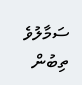ސަމާލުވެ ތިބުން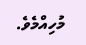މުހިއްމެވެ.